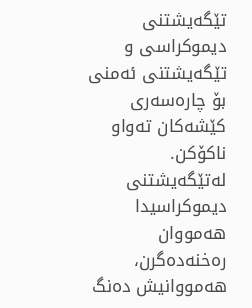تێگەیشتنی دیموکراسی و تێگەیشتنی ئەمنی بۆ چارەسەری کێشەکان تەواو ناکۆکن. لەتێگەیشتنی دیموکراسیدا ھەمووان رەخنەدەگرن، ھەمووانیش دەنگ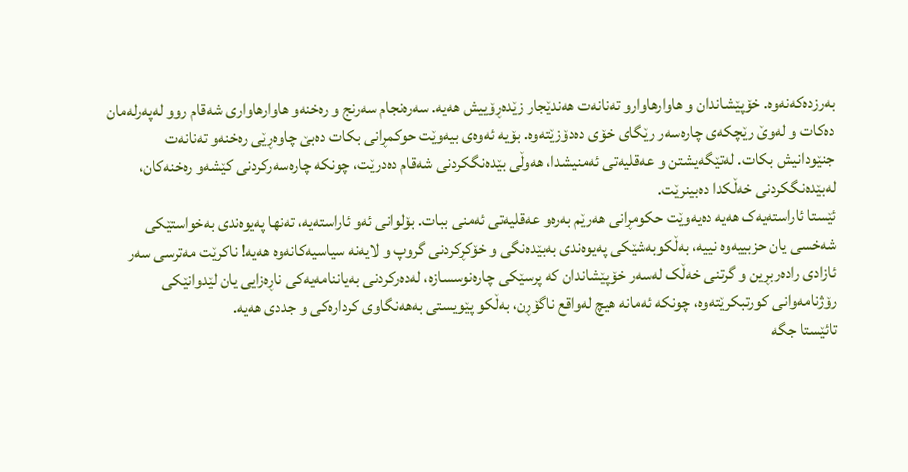بەرزدەکەنەوە. خۆپێشاندان و ھاوارھاوارو تەنانەت ھەندێجار زێدەڕۆییش ھەیە. سەرەنجام سەرنج و رەخنەو ھاوارھاواری شەقام روو لەپەرلەمان دەکات و لەوێ رێچکەی چارەسەر رێگای خۆی دەدۆزێتەوە. بۆیە ئەوەی بیەوێت حوکمڕانی بکات دەبێ چاوەڕێی رەخنەو تەنانەت جنێودانیش بکات. لەتێگەیشتن و عەقلیەتی ئەمنیشدا، ھەوڵی بێدەنگکردنی شەقام دەدرێت، چونکە چارەسەرکردنی کێشەو رەخنەکان، لەبێدەنگکردنی خەڵکدا دەبینرێت.
ئێستا ئاراستەیەک ھەیە دەیەوێت حکومڕانی ھەرێم بەرەو عەقلیەتی ئەمنی ببات. بۆلوانی ئەو ئاراستەیە، تەنھا پەیوەندی بەخواستێکی شەخسی یان حزبییەوە نییە، بەڵکوبەشێکی پەیوەندی بەبێدەنگی و خۆکڕکردنی گروپ و لایەنە سیاسیەکانەوە ھەیە! ناکرێت مەترسی سەر ئازادی رادەربڕین و گرتنی خەڵک لەسەر خۆپێشاندان کە پرسێکی چارەنوسسازە، لەدەرکردنی بەیاننامەیەکی ناڕەزایی یان لێدوانێکی رۆژنامەوانی کورتبکرێتەوە، چونکە ئەمانە ھیچ لەواقع ناگۆڕن، بەڵکو پێویستی بەھەنگاوی کردارەکی و جددی ھەیە.
تائێستا جگە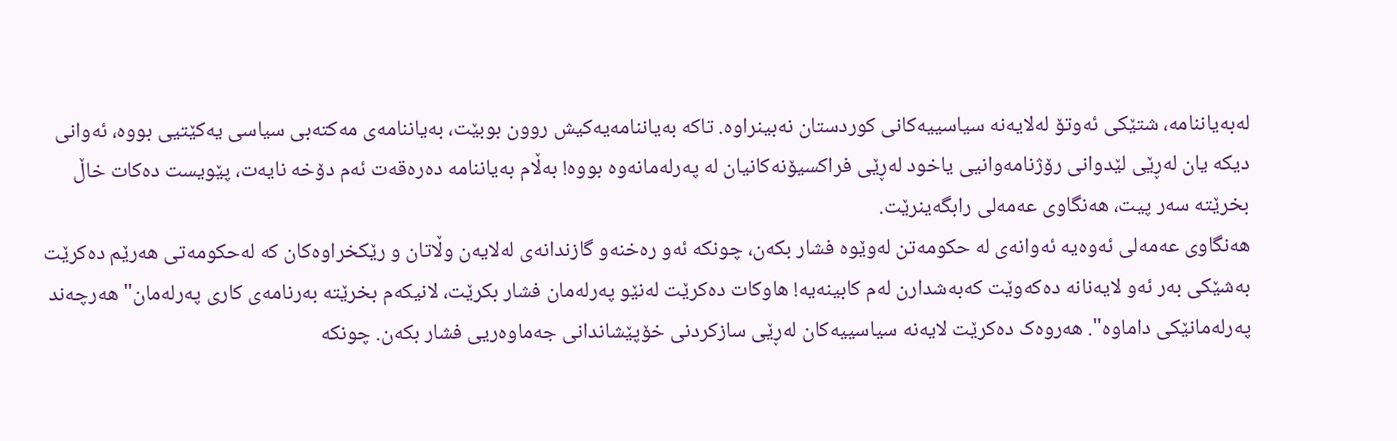لەبەیاننامە، شتێکی ئەوتۆ لەلایەنە سیاسییەکانی کوردستان نەبینراوە. تاکە بەیاننامەیەکیش روون بوبێت، بەیاننامەی مەکتەبی سیاسی یەکێتیی بووە، ئەوانی دیکە یان لەڕێی لێدوانی رۆژنامەوانیی یاخود لەڕێی فراکسیۆنەکانیان لە پەرلەمانەوە بووە! بەڵام بەیاننامە دەرەقەت ئەم دۆخە نایەت، پێویست دەکات خاڵ بخرێتە سەر پیت، ھەنگاوی عەمەلی رابگەینرێت.
ھەنگاوی عەمەلی ئەوەیە ئەوانەی لە حکومەتن لەوێوە فشار بکەن، چونکە ئەو رەخنەو گازندانەی لەلایەن وڵاتان و رێکخراوەکان کە لەحکومەتی ھەرێم دەکرێت بەشێکی بەر ئەو لایەنانە دەکەوێت کەبەشدارن لەم کابینەیە! ھاوکات دەکرێت لەنێو پەرلەمان فشار بکرێت، لانیکەم بخرێتە بەرنامەی کاری پەرلەمان" ھەرچەند پەرلەمانێکی داماوە". ھەروەک دەکرێت لایەنە سیاسییەکان لەڕێی سازکردنی خۆپێشاندانی جەماوەریی فشار بکەن. چونکە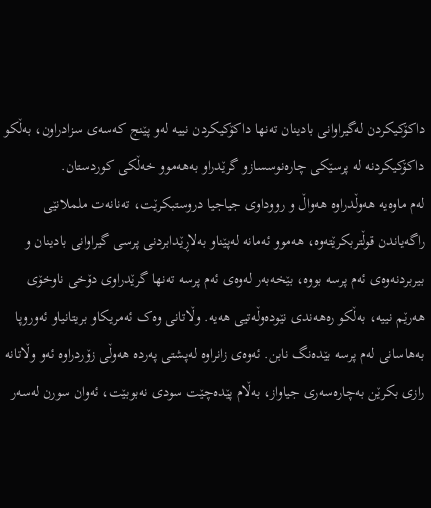داکۆکیکردن لەگیراوانی بادینان تەنھا داکۆکیکردن نییە لەو پێنج کەسەی سزادراون، بەڵکو داکۆکیکردنە لە پرسێکی چارەنوسسازو گرێدراو بەھەموو خەڵکی کوردستان.
لەم ماوەیە ھەوڵدراوە ھەواڵ و رووداوی جیاجیا دروستبکرێت، تەنانەت ململانێی راگەیاندن قوڵتربکرێتەوە، ھەموو ئەمانە لەپێناو بەلاڕێدابردنی پرسی گیراوانی بادینان و بیربردنەوەی ئەم پرسە بووە، بێخەبەر لەوەی ئەم پرسە تەنھا گرێدراوی دۆخی ناوخۆی ھەرێم نییە، بەڵکو رەھەندی نێودەوڵەتیی ھەیە. وڵاتانی وەک ئەمریکاو بریتانیاو ئەوروپا بەھاسانی لەم پرسە بێدەنگ نابن. ئەوەی زانراوە لەپشتی پەردە ھەوڵی زۆردراوە ئەو وڵاتانە رازی بکرێن بەچارەسەری جیاواز، بەڵام پێدەچێت سودی نەبوبێت، ئەوان سورن لەسەر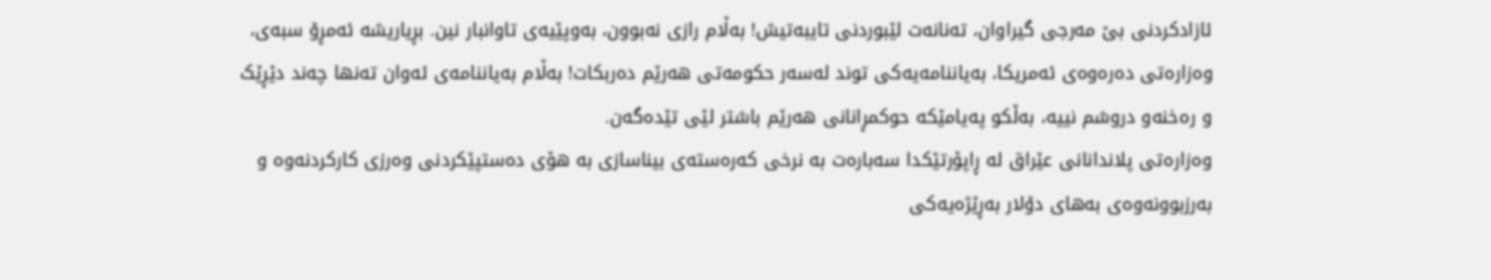ئازادکردنی بێ مەرجی گیراوان، تەنانەت لێبوردنی تایبەتیش! بەڵام رازی نەبوون، بەوپێیەی تاوانبار نین. بڕیاریشە ئەمڕۆ سبەی، وەزارەتی دەرەوەی ئەمریکا، بەیاننامەیەکی توند لەسەر حکومەتی ھەرێم دەربکات! بەڵام بەیاننامەی ئەوان تەنھا چەند دێڕێک و رەخنەو دروشم نییە، بەڵکو پەیامێکە حوکمڕانانی ھەرێم باشتر لێی تێدەگەن.
وەزارەتی پلاندانانی عێراق لە ڕاپۆرتێکدا سەبارەت بە نرخی کەرەستەی بیناسازی بە ھۆی دەستپێکردنی وەرزی کارکردنەوە و بەرزبوونەوەی بەھای دۆلار بەڕێژەیەکی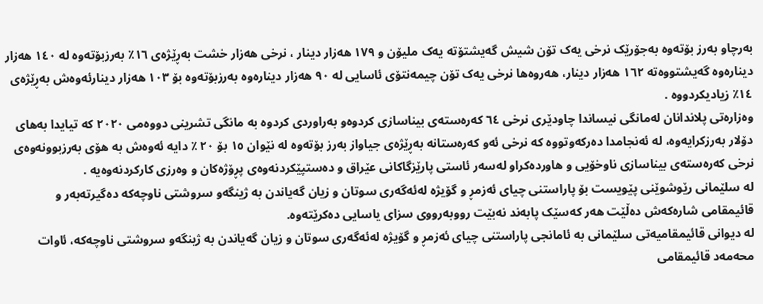بەرچاو بەرز بۆتەوە بەجۆرێک نرخی یەک تۆن شیش گەیشتۆتە یەک ملیۆن و ١٧٩ ھەزار دینار ، نرخی ھەزار خشت بەڕێژەی ١٦٪ بەرزبۆتەوە لە ١٤٠ ھەزار دینارەوە گەیشتووەتە ١٦٢ ھەزار دینار، ھەروەھا نرخی یەک تۆن چیمەنتۆی ئاسایی لە ٩٠ ھەزار دینارەوە بەرزبۆتەوە بۆ ١٠٣ ھەزار دینارئەوەش بەڕێژەی ١٤٪ زیادیکردووە .
وەزارەتی پلاندانان لەمانگی نیساندا چاودێری نرخی ٦٤ کەرەستەی بیناسازی کردوەو بەراوردی کردوە بە مانگی تشرینی دووەمی ٢٠٢٠ کە تیایدا بەھای دۆلار بەرزکرایەوە، لە ئەنجامدا دەرکەوتووە کە نرخی ئەو کەرەستانە بەڕێژەی جیاواز بەرز بۆتەوە لە نێوان ١٥ بۆ ٢٠ ٪ دایە ئەوەش بە ھۆی بەرزبوونەوەی نرخی کەرەستەی بیناسازی ناوخۆیی و ھاوردەکراو لەسەر ئاستی پارێزگاکانی عێراق و دەستپێکردنەوەی پڕۆژەکان و وەرزی کارکردنەوەیە .
لە سلێمانی رێوشوێنی پێویست بۆ پاراستنی چیای ئەزمڕ و گۆیژە لەئەگەری سوتان و زیان گەیاندن بە ژینگەو سروشتی ناوچەکە دەگیرتەبەر و قائیمقامی شارەکەش دەڵێت ھەر کەسێک پابەند نەبێت رووبەرووی سزای یاسایی دەکرێتەوە.
لە دیوانی قائیمقامیەتی سلێمانی بە ئامانجی پاراستنی چیای ئەزمڕ و گۆیژە لەئەگەری سوتان و زیان گەیاندن بە ژینگەو سروشتی ناوچەکە، ئاوات محەمەد قائیمقامی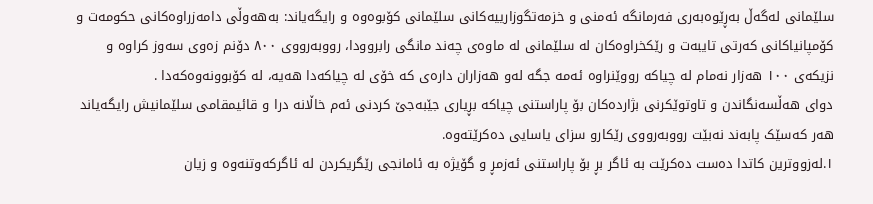سلێمانی لەگەڵ بەڕێوەبەری فەرمانگە ئەمنی و خزمەتگوزارییەکانی سلێمانی کۆبوەوە و رایگەیاند: بەھەوڵی دامەزراوەکانی حکومەت و کۆمپانیاکانی کەرتی تایبەت و رێکخراوەکان لە سلێمانی لە ماوەی چەند مانگی رابروودا، رووبەرووی ٨٠٠ دۆنم زەوی سەوز کراوە و نزیکەی ١٠٠ ھەزار نەمام لە چیاکە رووێنراوە ئەمە جگە لەو ھەزاران دارەی کە خۆی لە چیاکەدا ھەیە، لە کۆبوونەوەکەدا .
دوای ھەڵسەنگاندن و تاوتوێکرنی بژاردەکان بۆ پاراستنی چیاکە بڕیاری جێبەجێ کردنی ئەم خاڵانە درا و قائیمقامی سلێمانیش رایگەیاند ھەر کەسێک پابەند نەبێت رووبەرووی رێکارو سزای یاسایی دەکرێتەوە.
١.لەزووترین کاتدا دەست دەکرێت بە ئاگر بڕ بۆ پاراستنی ئەزمڕ و گۆیژە بە ئامانجی رێگریکردن لە ئاگرکەوتنەوە و زیان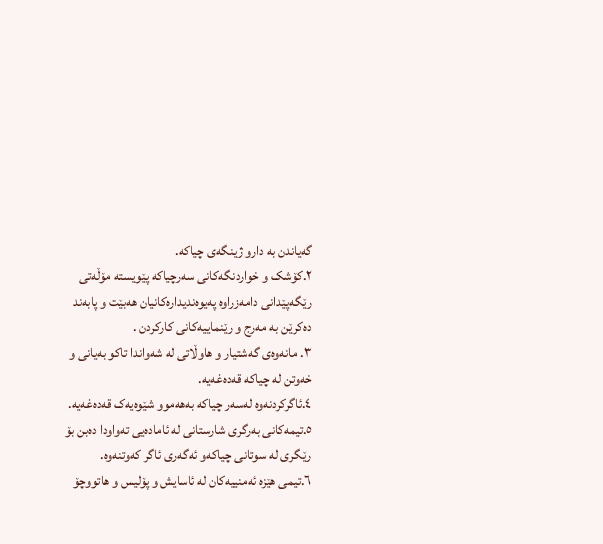گەیاندن بە دارو ژینگەی چیاکە.
٢.کۆشک و خواردنگەکانی سەرچیاکە پێویستە مۆڵەتی رێگەپێدانی دامەزراوە پەیوەندیدارەکانیان ھەبێت و پابەند دەکرێن بە مەرج و رێنماییەکانی کارکردن .
٣. مانەوەی گەشتیار و ھاوڵاتی لە شەواندا تاکو بەیانی و خەوتن لە چیاکە قەدەغەیە.
٤.ئاگرکردنەوە لەسەر چیاکە بەھەموو شێوەیەک قەدەغەیە.
٥.تیمەکانی بەرگری شارستانی لە ئامادەیی تەواودا دەبن بۆ رێگری لە سوتانی چیاکەو ئەگەری ئاگر کەوتنەوە.
٦.تیمی ھێزە ئەمنییەکان لە ئاسایش و پۆلیس و ھاتووچۆ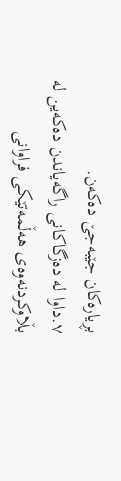بڕیارەکان جێبەجێ دەکەن.
٧.داوا لە دەزگاکانی راگەیاندن دەکەین لە بڵاوکردنەوەی ھەڵمەتێکی فراوانی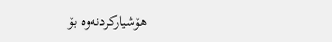ھۆشیارکردنەوە بۆ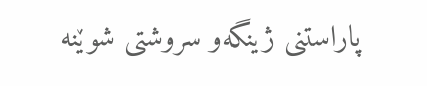پاراستنی ژینگەو سروشتی شوێنە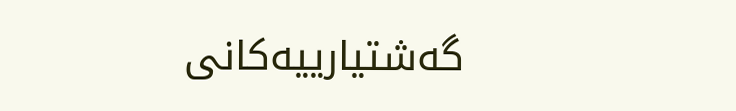گەشتیارییەکانی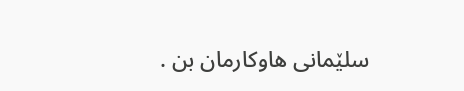سلێمانی ھاوکارمان بن .